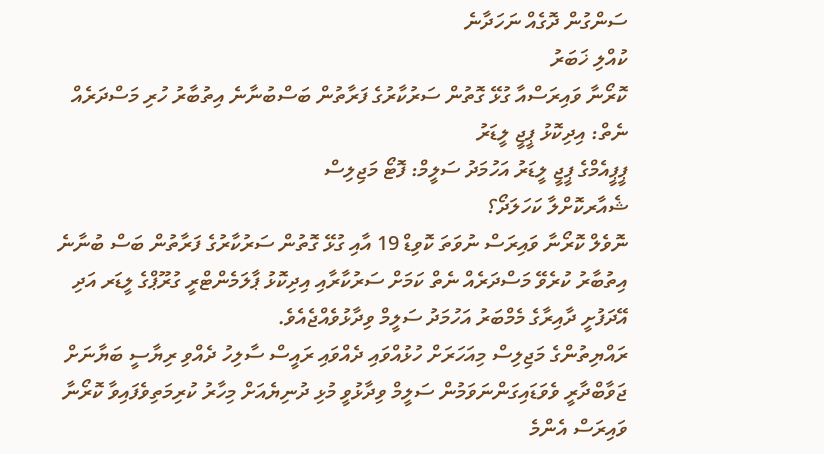ސަންގުން ދޮގެއް ނަހަދާނެ
ކުއްލި ޚަބަރު
ކޮރޯނާ ވައިރަސްއާ ގުޅޭ ގޮތުން ސަރުކާރުގެ ފަރާތުން ބަސްބުނާނެ އިތުބާރު ހުރި މަސްދަރެއް ނެތް: އިދިކޮޅު ޕީޖީ ލީޑަރު
ޕީޕީއެމްގެ ޕީޖީ ލީޑަރު އަހުމަދު ސަލީމް: ފޮޓޯ މަޖިލިސް
ޝެއާރކޮށްލާ ކަހަލަދޯ؟
ނޮވެލް ކޮރޯނާ ވައިރަސް ނުވަތަ ކޮވިޑް 19 އާއި ގުޅޭ ގޮތުން ސަރުކާރުގެ ފަރާތުން ބަސް ބުނާނެ އިތުބާރު ކުރެވޭ މަސްދަރެއް ނެތް ކަމަށް ސަރުކާރާއި އިދިކޮޅު ޕާލަމެންޓްރީ ގުރޫޕްގެ ލީޑަރ އަދި އޭދަފުށީ ދާއިރާގެ މެމްބަރު އަހުމަދު ސަލީމް ވިދާޅުވެއްޖެއެވެ.
ރައްޔިތުންގެ މަޖިލިސް މިއަހަރަށް ހުޅުއްވައި ދެއްވައި ރައީސް ސާލިހު ދެއްވި ރިޔާސީ ބަޔާނަށް ޖަވާބްދާރީ ވެވަޑައިގަންނަވަމުން ސަލީމް ވިދާޅުވީ މުޅި ދުނިޔެއަށް މިހާރު ކުރިމަތިވެފައިވާ ކޮރޯނާ ވައިރަސް އެންމެ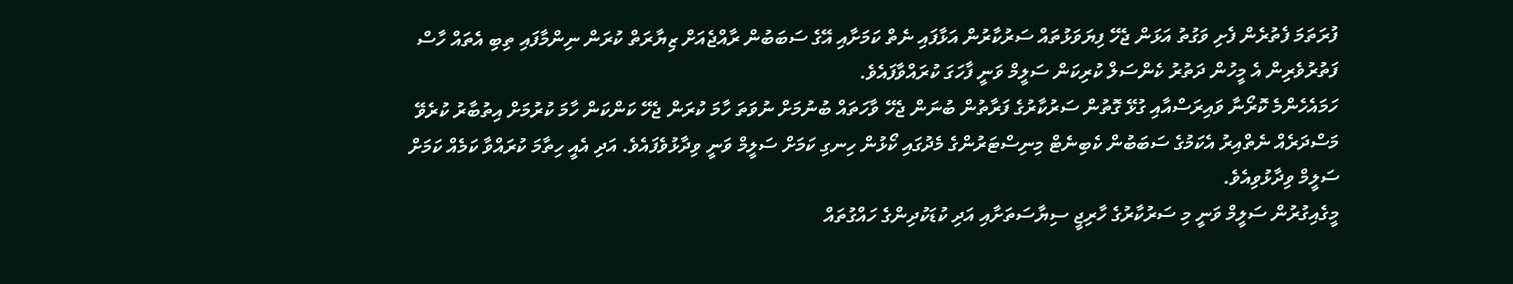ފުރަތަމަ ފެތުރެން ފެށި ވަގުތު އަޅަން ޖެހޭ ފިޔަވަޅުތައް ސަރުކާރުން އަޅާފައި ނެތް ކަމަށާއި އޭގެ ސަބަބުން ރާއްޖެއަށް ޒިޔާރަތް ކުރަން ނިންމާފައި ތިބި އެތައް ހާސް ފަތުރުވެރިން އެ މީހުން ދަތުރު ކެންސަލް ކުރިކަން ސަލީމް ވަނީ ފާހަގަ ކުރައްވާފައެވެ.
ހަމައެހެންމެ ކޮރޯނާ ވައިރަސްއާއި ގުޅޭ ގޮތުން ސަރުކާރުގެ ފަރާތުން ބުނަން ޖެހޭ ވާހަތައް ބުނުމަށް ނުވަތަ ހާމަ ކުރަން ޖެހޭ ކަންކަން ހާމަ ކުރުމަށް އިތުބާރު ކުރެވޭ މަސްދަރެއް ނެތްއިރު އެކަމުގެ ސަބަބުން ކެބިނެޓް މިނިސްޓަރުންގެ މެދުގައި ކޯޅުން ހިނގި ކަމަށް ސަލީމް ވަނީ ވިދާޅުވެފައެވެ. އަދި އެއީ ހިތާމަ ކުރައްވާ ކަމެއް ކަމަށް ސަލީމް ވިދާޅުވިއެވެ.
މީގެއިގުރުން ސަލީމް ވަނީ މި ސަރުކާރުގެ ހާރިޖީ ސިޔާސަތަށާއި އަދި ކުޑަކުދިންގެ ހައްގުތައް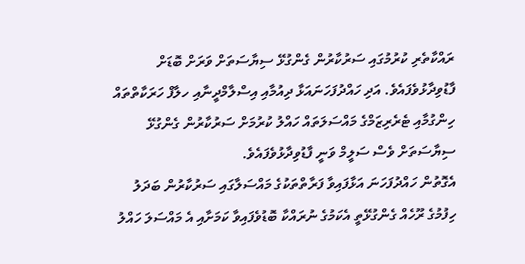ރައްކާތެރި ކުރުމުގައި ސަރުކާރުން ގެންގުޅޭ ސިޔާސަތަށް ވަރަށް ބޮޑަށް ފާޑުވިދާޅުވެފައެވެ. އަދި ހައްދުފަހަނައަޅާ ދިއުމާއި އިސްލާމްދީނާއި ހލާފް ހަރަކާތްތައް ހިންގުމާއި ޓެރެރިޒަމްގެ މައްސަލަތައް ހައްލު ކުރުމަށް ސަރުކާރުން ގެންގުޅޭ ސިޔާސަތަށް ވެސް ސަލީމް ވަނީ ފާޑުވިދާޅުވެފައެވެ.
އެގޮތުން ހައްދުފަހަނަ އަޅާފައިވާ ފަރާތްތަކުގެ މައްސަލާގައި ސަރުކާރުން ބަދަލު ހިފުމުގެ ރޫހެއް ގެންގުޅޭތީ އެކަމުގެ ނުރައްކާ ބޮޑުވެފައިވާ ކަމަށާއި އެ މައްސަލަ ހައްލު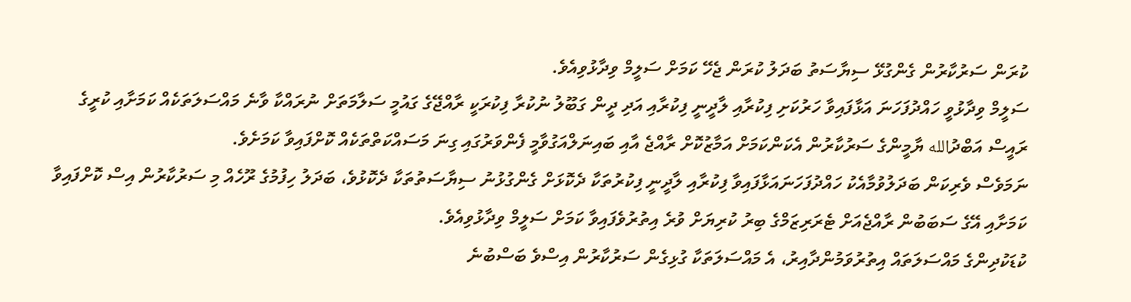ކުރަން ސަރުކާރުން ގެންގުޅޭ ސިޔާސަތު ބަދަލު ކުރަން ޖެހޭ ކަމަށް ސަލީމް ވިދާޅުވިއެވެ.
ސަލީމް ވިދާޅުވީ ހައްދުފަހަނަ އަޅާފައިވާ ހަރުކަށި ފިކުރާއި ލާދީނީ ފިކުރާއި އަދި ދީން ގަބޫލު ނުކުރާ ފިކުރަކީ ރާއްޖޭގެ ގައުމީ ސަލާމަތަށް ނުރައްކާ ވާނެ މައްސަލަތަކެއް ކަމަށާއި ކުރީގެ ރައީސް އަބްދުالله ޔާމީންގެ ސަރުކާރުން އެކަންކަމަށް އަމާޒުކޮށް ރާއްޖެ އާއި ބައިނަލްއަގުވާމީ ފެންވަރުގައި ގިނަ މަސައްކަތްތަކެއް ކޮށްފައިވާ ކަމަށެވެ.
ނަމަވެސް ވެރިކަން ބަދަލުވުމާއެކު ހައްދުފަހަނައަޅާފައިވާ ފިކުރާއި ލާދީނީ ފިކުރުތަކާ ދެކޮޅަށް ގެންގުޅުނު ސިޔާސަތުތަކާ ދެކޮޅުވެ، ބަދަލު ހިފުމުގެ ރޫހެއް މި ސަރުކާރުން އިސް ކޮށްފައިވާ ކަމަށާއި އޭގެ ސަބަބުން ރާއްޖެއަށް ޓެރަރިޒަމްގެ ބިރު ކުރިޔަށް ވުރެ އިތުރުވެފައިވާ ކަމަށް ސަލީމް ވިދާޅުވިއެވެ.
ކުޑަކުދިންގެ މައްސަލަތައް އިތުރުވަމުންދާއިރު، އެ މައްސަލަތަކާ ގުޅިގެން ސަރުކާރުން އިސްވެ ބަސްބުނެ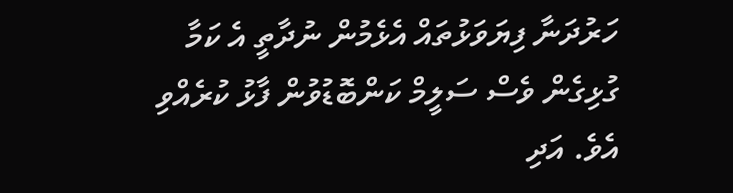ހަރުދަނާ ފިޔަވަޅުތައް އެޅެމުން ނުދާތީ އެ ކަމާ ގުޅިގެން ވެސް ސަލީމް ކަންބޮޑުވުން ފާޅު ކުރެއްވި އެވެ. އަދި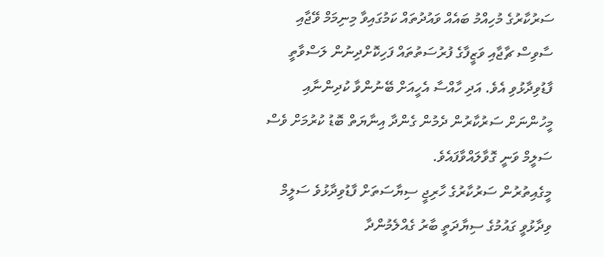ސަރުކާރުގެ މުހިއްމު ބައެއް ވައުދުތައް ކަމުގައިވާ މިނިމަމް ވޭޖާއި ސާވިސް ޗާޖާއި ވަޒީފާގެ ފުރުސަތުތައް ފަހިކޮށްދިނުން ލަސްވާތީ ފާޑުވިދާޅުވި އެވެ. އަދި ހާއްސާ އެހީއަށް ބޭނުންވާ ކުދިންނާއި މީހުންނަށް ސަރުކާރުން ދެމުން ގެންދާ އިނާޔަތް ބޮޑު ކުރުމަށް ވެސް ސަލީމް ވަނީ ގޮވާލައްވާފައެވެ.
މީގެއިތުރުން ސަރުކާރުގެ ހާރިޖީ ސިޔާސަތަށް ފާޑުވިދާޅުވެ ސަލީމް ވިދާޅުވީ ގައުމުގެ ސިޔާދަތީ ބާރު ގެއްލެމުންދާ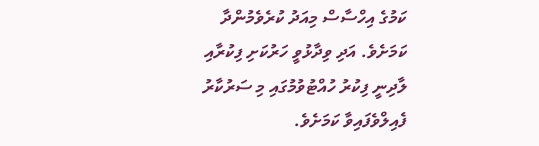ކަމުގެ އިހްސާސް މިއަދު ކުރެވެމުންދާ ކަމަށެވެ. އަދި ވިދާޅުވީ ހަރުކަށި ފިކުރާއި ލާދިނީ ފިކުރު ހުއްޓުވުމުގައި މި ސަރުކާރު ފެއިލްވެފައިވާ ކަމަށެވެ.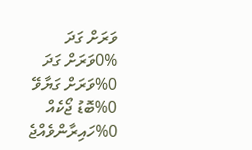ވަރަށް ގަދަ
0%ވަރަށް ގަދަ 0%ވަރަށް ގަޔާވޭ 0%ބޮޑު ޖޯކެއް 0%ހައިރާންވެއްޖެ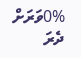0%ވަރަށް ދެރަ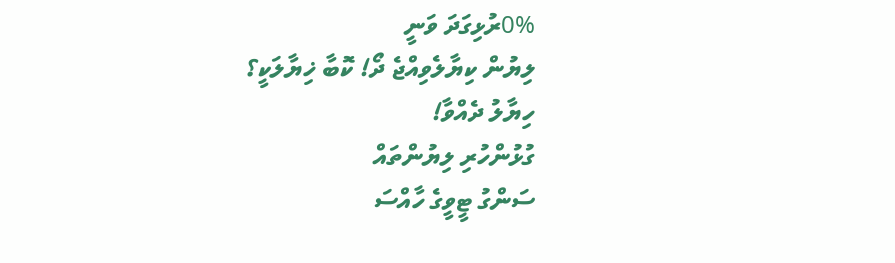0%ރުޅިގަދަ ވަނީ
ލިޔުން ކިޔާލެވިއްޖެ ދޯ! ކޮބާ ޚިޔާލަކީ؟
ހިޔާލު ދެއްވާ!
ގުޅުންހުރި ލިޔުންތައް
ސަންގު ޓީވީގެ ހާއްސަ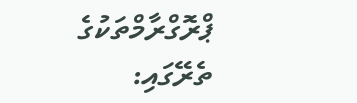ޕްރޮގްރާމްތަކުގެ ތެރޭގައި: